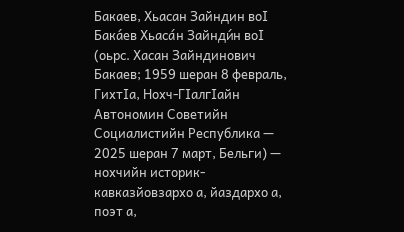Бакаев, Хьасан Зайндин воӀ
Бака́ев Хьаса́н Зайнди́н воӀ (оьрс. Хасан Зайндинович Бакаев; 1959 шеран 8 февраль, ГихтӀа, Нохч-ГӀалгӀайн Автономин Советийн Социалистийн Республика — 2025 шеран 7 март, Бельги) — нохчийн историк-кавказйовзархо а, йаздархо а, поэт а,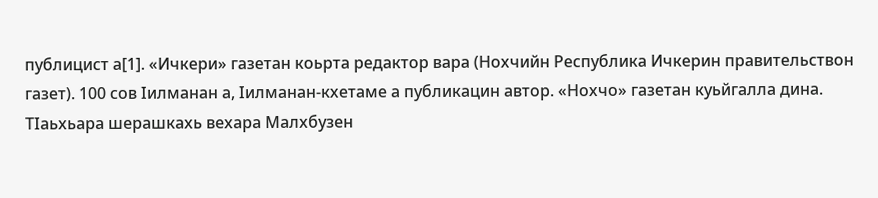публицист а[1]. «Ичкери» газетан коьрта редактор вара (Нохчийн Республика Ичкерин правительствон газет). 100 сов Ӏилманан а, Ӏилманан-кхетаме а публикацин автор. «Нохчо» газетан куьйгалла дина. ТӀаьхьара шерашкахь вехара Малхбузен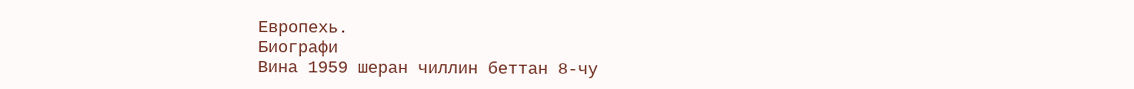Европехь.
Биографи
Вина 1959 шеран чиллин беттан 8-чу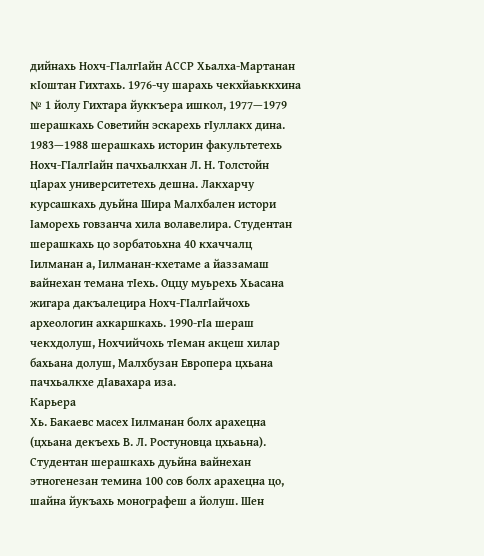дийнахь Нохч-ГӀалгӀайн АССР Хьалха-Мартанан кӀоштан Гихтахь. 1976-чу шарахь чекхйаьккхина № 1 йолу Гихтара йуккъера ишкол, 1977—1979 шерашкахь Советийн эскарехь гӀуллакх дина. 1983—1988 шерашкахь историн факультетехь Нохч-ГӀалгӀайн пачхьалкхан Л. Н. Толстойн цӀарах университетехь дешна. Лакхарчу курсашкахь дуьйна Шира Малхбален истори Ӏаморехь говзанча хила волавелира. Студентан шерашкахь цо зорбатоьхна 40 кхаччалц Ӏилманан а, Ӏилманан-кхетаме а йаззамаш вайнехан темана тӀехь. Оццу муьрехь Хьасана жигара дакъалецира Нохч-ГӀалгӀайчохь археологин ахкаршкахь. 1990-гӀа шераш чекхдолуш, Нохчийчохь тӀеман акцеш хилар бахьана долуш, Малхбузан Европера цхьана пачхьалкхе дӀавахара иза.
Карьера
Хь. Бакаевс масех Ӏилманан болх арахецна (цхьана декъехь В. Л. Ростуновца цхьаьна). Студентан шерашкахь дуьйна вайнехан этногенезан темина 100 сов болх арахецна цо, шайна йукъахь монографеш а йолуш. Шен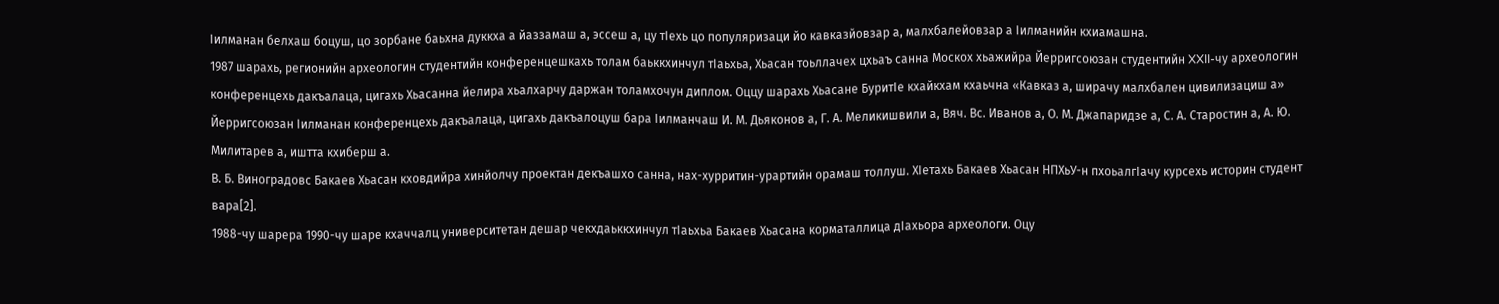Ӏилманан белхаш боцуш, цо зорбане баьхна дуккха а йаззамаш а, эссеш а, цу тӀехь цо популяризаци йо кавказйовзар а, малхбалейовзар а Ӏилманийн кхиамашна.
1987 шарахь, регионийн археологин студентийн конференцешкахь толам баьккхинчул тӀаьхьа, Хьасан тоьллачех цхьаъ санна Москох хьажийра Йерригсоюзан студентийн XXII-чу археологин конференцехь дакъалаца, цигахь Хьасанна йелира хьалхарчу даржан толамхочун диплом. Оццу шарахь Хьасане БуритӀе кхайкхам кхаьчна «Кавказ а, ширачу малхбален цивилизациш а» Йерригсоюзан Ӏилманан конференцехь дакъалаца, цигахь дакъалоцуш бара Ӏилманчаш И. М. Дьяконов а, Г. А. Меликишвили а, Вяч. Вс. Иванов а, О. М. Джапаридзе а, С. А. Старостин а, А. Ю. Милитарев а, иштта кхиберш а.
В. Б. Виноградовс Бакаев Хьасан кховдийра хинйолчу проектан декъашхо санна, нах-хурритин-урартийн орамаш толлуш. ХӀетахь Бакаев Хьасан НПХьУ-н пхоьалгӀачу курсехь историн студент вара[2].
1988-чу шарера 1990-чу шаре кхаччалц университетан дешар чекхдаьккхинчул тӀаьхьа Бакаев Хьасана корматаллица дӀахьора археологи. Оцу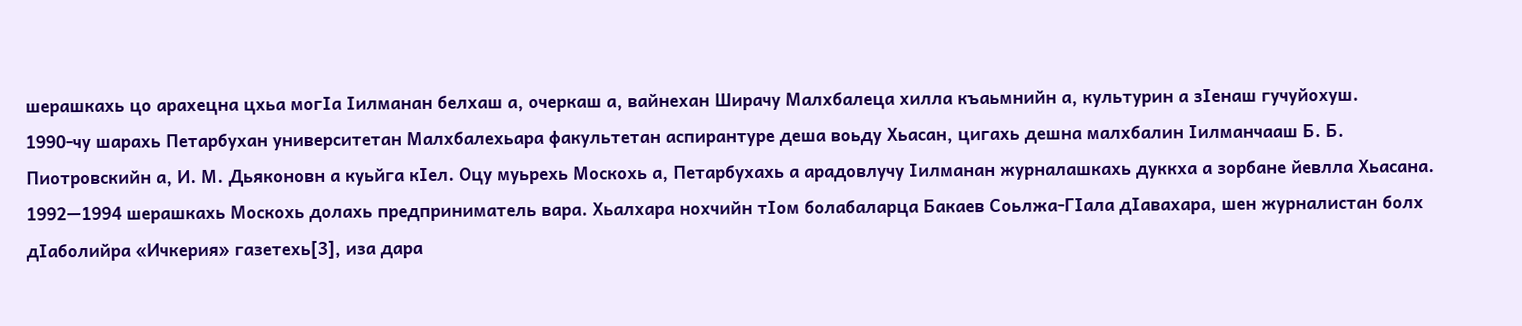шерашкахь цо арахецна цхьа могӀа Ӏилманан белхаш а, очеркаш а, вайнехан Ширачу Малхбалеца хилла къаьмнийн а, культурин а зӀенаш гучуйохуш.
1990-чу шарахь Петарбухан университетан Малхбалехьара факультетан аспирантуре деша воьду Хьасан, цигахь дешна малхбалин Ӏилманчааш Б. Б. Пиотровскийн а, И. М. Дьяконовн а куьйга кӀел. Оцу муьрехь Москохь а, Петарбухахь а арадовлучу Ӏилманан журналашкахь дуккха а зорбане йевлла Хьасана.
1992—1994 шерашкахь Москохь долахь предприниматель вара. Хьалхара нохчийн тӀом болабаларца Бакаев Соьлжа-ГӀала дӀавахара, шен журналистан болх дӀаболийра «Ичкерия» газетехь[3], иза дара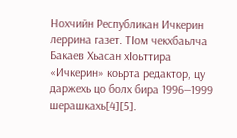Нохчийн Республикан Ичкерин леррина газет. ТӀом чекхбаьлча Бакаев Хьасан хӀоьттира «Ичкерин» коьрта редактор, цу даржехь цо болх бира 1996—1999 шерашкахь[4][5].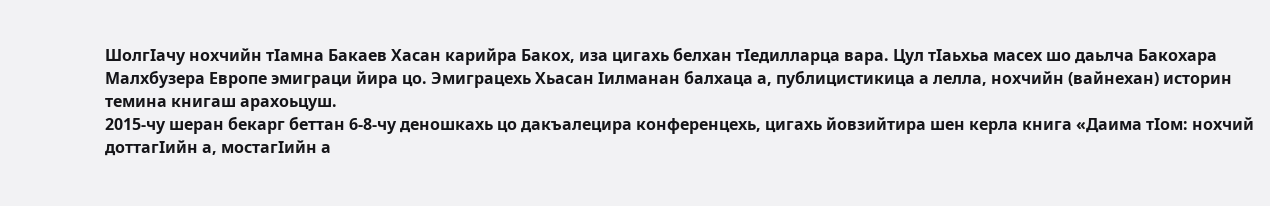ШолгӀачу нохчийн тӀамна Бакаев Хасан карийра Бакох, иза цигахь белхан тӀедилларца вара. Цул тӀаьхьа масех шо даьлча Бакохара Малхбузера Европе эмиграци йира цо. Эмиграцехь Хьасан Ӏилманан балхаца а, публицистикица а лелла, нохчийн (вайнехан) историн темина книгаш арахоьцуш.
2015-чу шеран бекарг беттан 6-8-чу деношкахь цо дакъалецира конференцехь, цигахь йовзийтира шен керла книга «Даима тӀом: нохчий доттагӀийн а, мостагӀийн а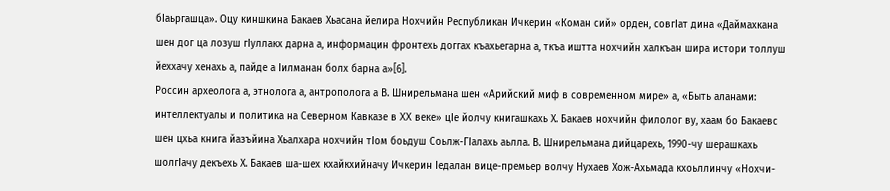бӀаьргашца». Оцу киншкина Бакаев Хьасана йелира Нохчийн Республикан Ичкерин «Коман сий» орден, совгӀат дина «Даймахкана шен дог ца лозуш гӀуллакх дарна а, информацин фронтехь доггах къахьегарна а, ткъа иштта нохчийн халкъан шира истори толлуш йеххачу хенахь а, пайде а Ӏилманан болх барна а»[6].
Россин археолога а, этнолога а, антрополога а В. Шнирельмана шен «Арийский миф в современном мире» а, «Быть аланами: интеллектуалы и политика на Северном Кавказе в XX веке» цӀе йолчу книгашкахь Х. Бакаев нохчийн филолог ву, хаам бо Бакаевс шен цхьа книга йазъйина Хьалхара нохчийн тӀом боьдуш Соьлж-ГӀалахь аьлла. В. Шнирельмана дийцарехь, 1990-чу шерашкахь шолгӀачу декъехь Х. Бакаев ша-шех кхайкхийначу Ичкерин Ӏедалан вице-премьер волчу Нухаев Хож-Ахьмада кхоьллинчу «Нохчи-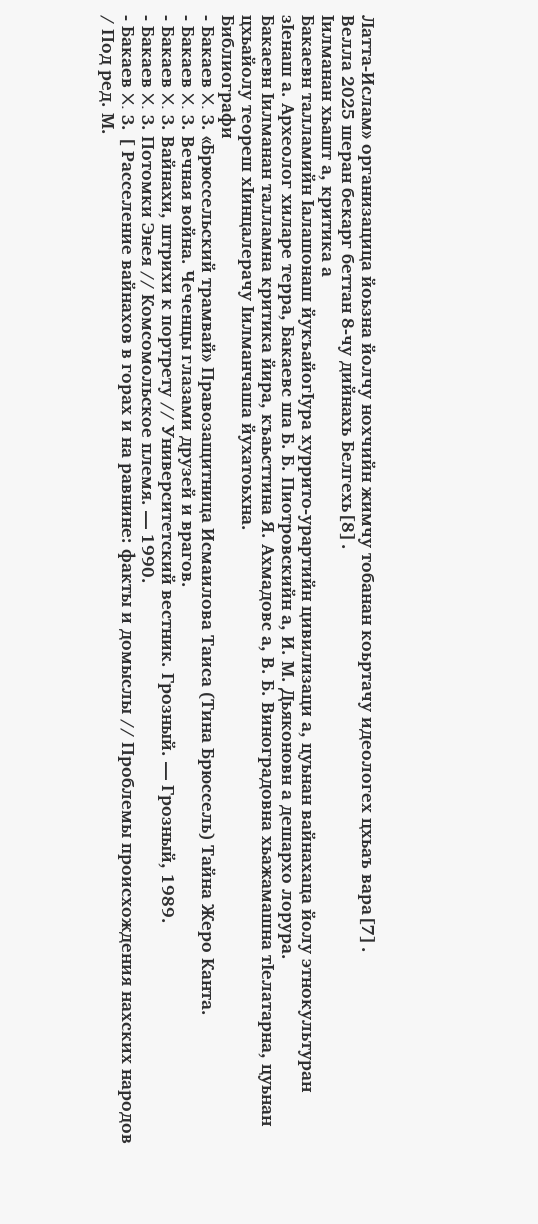Латта-Ислам» организацица йоьзна йолчу нохчийн жимчу тобанан коьртачу идеологех цхьаъ вара[7].
Велла 2025 шеран бекарг беттан 8-чу дийнахь Белгехь[8].
Ӏилманан хьашт а, критика а
Бакаевн талламийн Ӏалашонаш йукъайогӀура хуррито-урартийн цивилизаци а, цуьнан вайнахаца йолу этнокультуран зӀенаш а. Археолог хиларе терра, Бакаевс ша Б. Б. Пиотровскийн а, И. М. Дьяконовн а дешархо лорура.
Бакаевн Ӏилманан талламна критика йира, къаьсттина Я. Ахмадовс а, В. Б. Виноградовна хьажамашна тӀелатарна, цуьнан цхьайолу теореш хӀинцалерачу Ӏилманчаша йухатоьхна.
Библиографи
- Бакаев X. З. «Брюссельский трамвай» Правозащитница Исмаилова Таиса (Тина Брюссель) Тайна Жеро Канта.
- Бакаев X. З. Вечная война. Чеченцы глазами друзей и врагов.
- Бакаев X. З. Вайнахи, штрихи к портрету // Университетский вестник. Грозный. — Грозный, 1989.
- Бакаев X. З. Потомки Энея // Комсомольское племя. — 1990.
- Бакаев X. З. [ Расселение вайнахов в горах и на равнине: факты и домыслы // Проблемы происхождения нахских народов / Под ред. М.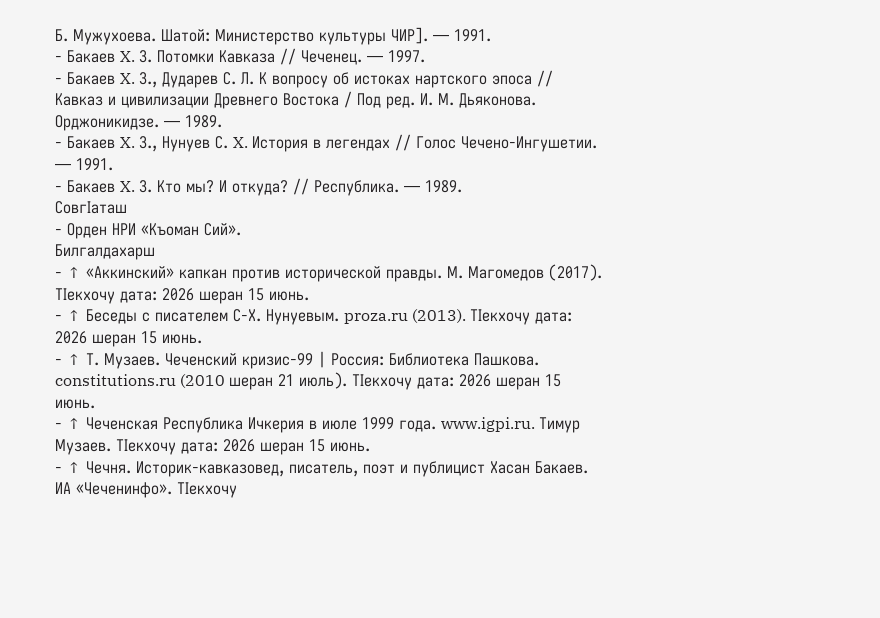Б. Мужухоева. Шатой: Министерство культуры ЧИР]. — 1991.
- Бакаев X. З. Потомки Кавказа // Чеченец. — 1997.
- Бакаев X. З., Дударев С. Л. К вопросу об истоках нартского эпоса // Кавказ и цивилизации Древнего Востока / Под ред. И. М. Дьяконова. Орджоникидзе. — 1989.
- Бакаев X. З., Нунуев С. X. История в легендах // Голос Чечено-Ингушетии. — 1991.
- Бакаев X. З. Кто мы? И откуда? // Республика. — 1989.
СовгӀаташ
- Орден НРИ «Къоман Сий».
Билгалдахарш
- ↑ «Аккинский» капкан против исторической правды. М. Магомедов (2017). ТӀекхочу дата: 2026 шеран 15 июнь.
- ↑ Беседы с писателем С-Х. Нунуевым. proza.ru (2013). ТӀекхочу дата: 2026 шеран 15 июнь.
- ↑ Т. Музаев. Чеченский кризис-99 | Россия: Библиотека Пашкова. constitutions.ru (2010 шеран 21 июль). ТӀекхочу дата: 2026 шеран 15 июнь.
- ↑ Чеченская Республика Ичкерия в июле 1999 года. www.igpi.ru. Тимур Музаев. ТӀекхочу дата: 2026 шеран 15 июнь.
- ↑ Чечня. Историк-кавказовед, писатель, поэт и публицист Хасан Бакаев. ИА «Чеченинфо». ТӀекхочу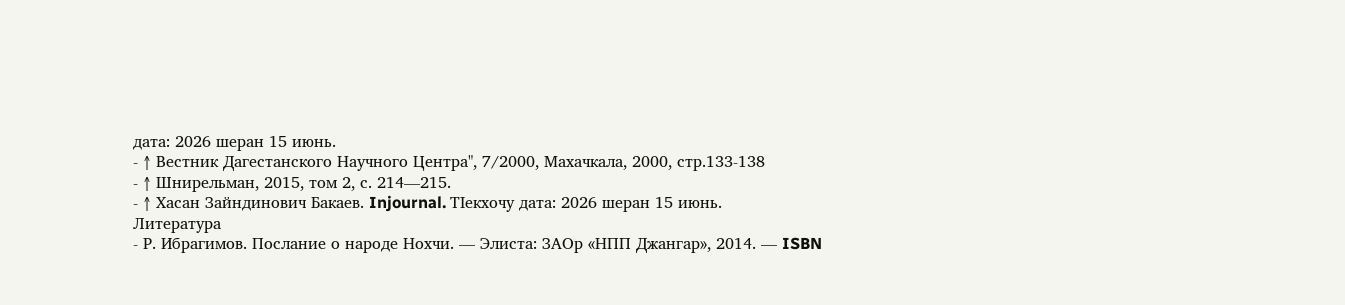дата: 2026 шеран 15 июнь.
- ↑ Вестник Дагестанского Научного Центра", 7/2000, Махачкала, 2000, стр.133-138
- ↑ Шнирельман, 2015, том 2, с. 214—215.
- ↑ Хасан Зайндинович Бакаев. Injournal. ТӀекхочу дата: 2026 шеран 15 июнь.
Литература
- Р. Ибрагимов. Послание о народе Нохчи. — Элиста: ЗАОр «НПП Джангар», 2014. — ISBN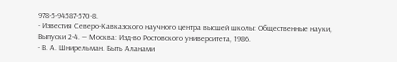978-5-94587-570-8.
- Известия Северо-Кавказского научного центра высшей школы: Общественные науки, Выпуски 2-4. — Москва: Изд-во Ростовского университета, 1986.
- В. А. Шнирельман. Быть Аланами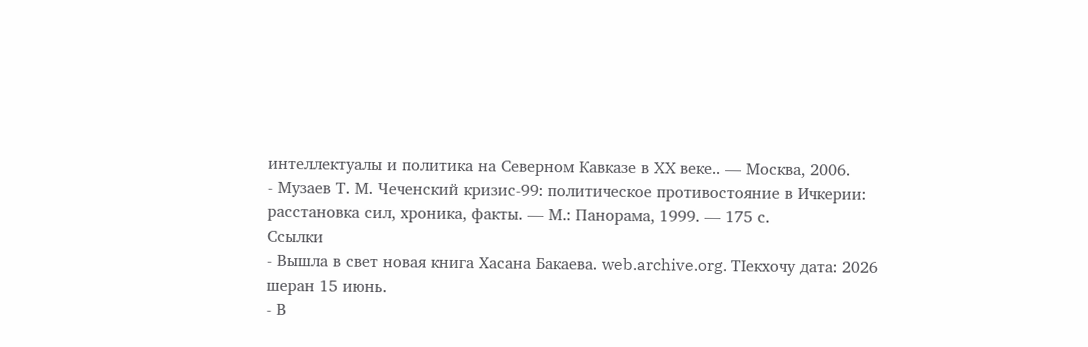интеллектуалы и политика на Северном Кавказе в XX веке.. — Москва, 2006.
- Музаев Т. М. Чеченский кризис-99: политическое противостояние в Ичкерии: расстановка сил, хроника, факты. — М.: Панорама, 1999. — 175 с.
Ссылки
- Вышла в свет новая книга Хасана Бакаева. web.archive.org. ТӀекхочу дата: 2026 шеран 15 июнь.
- В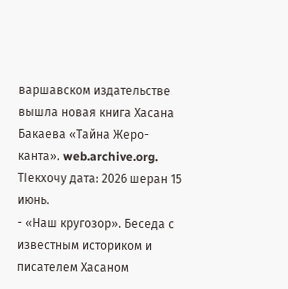варшавском издательстве вышла новая книга Хасана Бакаева «Тайна Жеро-канта». web.archive.org. ТӀекхочу дата: 2026 шеран 15 июнь.
- «Наш кругозор». Беседа с известным историком и писателем Хасаном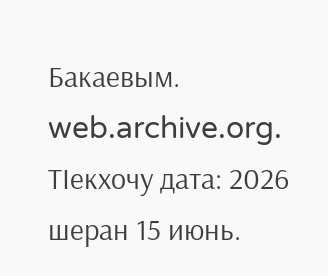Бакаевым. web.archive.org. ТӀекхочу дата: 2026 шеран 15 июнь.